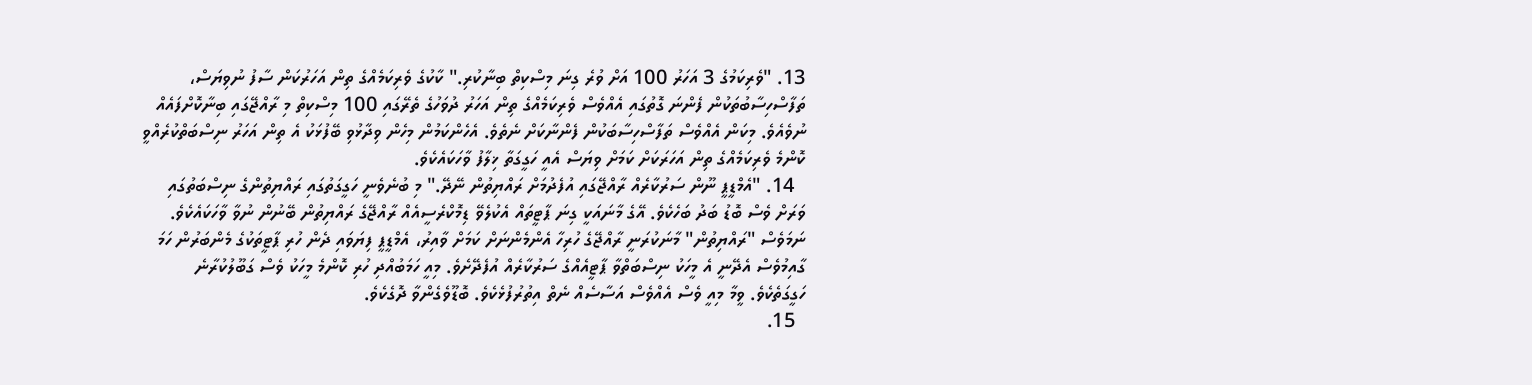13. "ވެރިކަމުގެ 3 އަހަރު 100 އަށް ވުރެ ގިނަ މިސްކިތް ބިނާކުރި." ކާކުގެ ވެރިކަމެއްގެ ތިން އަހަރުކަން ސާފު ނުވިޔަސް، ތަފާސްހިސާބުތަކުން ފެންނަ ގޮތުގައި އެއްވެސް ވެރިކަމެއްގެ ތިން އަހަރު ދުވަހުގެ ތެރޭގައި 100 މިސްކިތް މި ރާއްޖޭގައި ބިނާކޮށްފައެއް ނުވެއެވެ. މިކަން އެއްވެސް ތަފާސްހިސާބަކުން ފެންނާކަށް ނެތެވެ. އެހެންކަމުން މިހެން ވިދާޅުވި ބޭފުޅަކު އެ ތިން އަހަރު ނިސްބަތްކުރެއްވީ ކޮންމެ ވެރިކަމެއްގެ ތިން އަހަރަކަށް ކަމަށް ވިޔަސް އެއީ ހަގީގަތާ ޚިލާފު ވާހަކައެކެވެ.
  14. "އެމްޑީޕީ ނޫން ސަރުކާރެއް ރާއްޖޭގައި އުފެދުމަށް ރައްޔިތުން ނޭދޭ." މި ބުނެވެނީ ހަގީގަތުގައި ރައްޔިތުންގެ ނިސްބަތުގައި ވަރަށް ވެސް ބޮޑު ބަދު ބަހެކެވެ. އޭގެ މާނައަކީ ގިނަ ޕާޓީތައް އެކުލެވޭ ޑިމޮކްރެސީއެއް ރާއްޖޭގެ ރައްޔިތުން ބޭނުން ނުވާ ވާހަކައެކެވެ. ނަމަވެސް "ރައްޔިތުން" މާނަކުރަނީ ރާއްޖޭގެ ހުރިހާ އެންމެންނަށް ކަމަށް ވާއިރު، އެމްޑީޕީ ފިޔަވައި ދެން ހުރި ޕާޓީތަކުގެ މެންބަރުން ހަމަ ގާއިމުވެސް އެދޭނީ އެ މީހަކު ނިސްބަތްވާ ޕާޓީއެއްގެ ސަރުކާރެއް އުފެދޭށެވެ. މިއީ ހަމަބުއްދި ހުރި ކޮންމެ މީހަކު ވެސް ގަބޫލުކުރާނެ ހަގީގަތެކެވެ. ވީމާ މިއީ ވެސް އެއްވެސް އަސާސެއް ނެތް އިތުރުފުޅެކެވެ. ބޮޑޫވެގެންވާ ދޮގެކެވެ.
  15.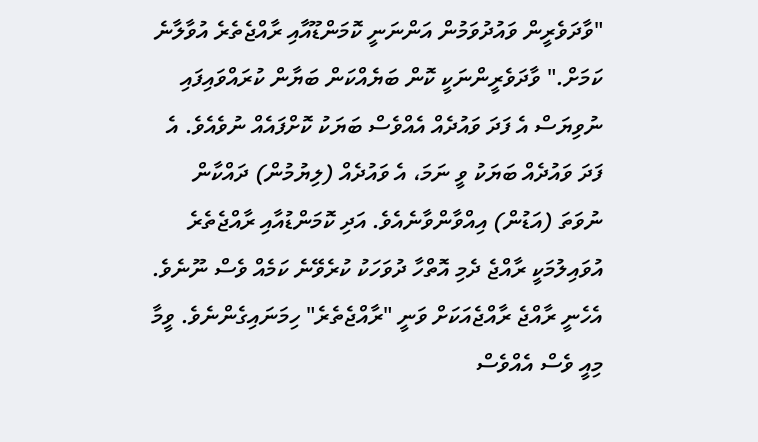"ވާދަވެރީން ވައުދުވަމުން އަންނަނީ ކޮމަންޑޫއާއި ރާއްޖެތެރެ އުވާލާނެ ކަމަށް." ވާދަވެރީންނަކީ ކޮން ބަޔެއްކަން ބަޔާން ކުރައްވައިފައި ނުވިޔަސް އެ ފަދަ ވައުދެއް އެއްވެސް ބަޔަކު ކޮށްފައެއް ނުވެއެވެ. އެ ފަދަ ވައުދެއް ބަޔަކު ވީ ނަމަ، އެ ވައުދެއް (ލިޔުމުން) ދައްކާން ނުވަތަ (އަޑުން) އިއްވާންވާނެއެވެ. އަދި ކޮމަންޑުއާއި ރާއްޖެތެރެ އުވައިލުމަކީ ރާއްޖެ ދެމި އޮތްހާ ދުވަހަކު ކުރެވޭނެ ކަމެއް ވެސް ނޫނެވެ. އެހެނީ ރާއްޖެ ރާއްޖެއަކަށް ވަނީ "ރާއްޖެތެރެ" ހިމަނައިގެންނެވެ. ވީމާ މިއީ ވެސް އެއްވެސް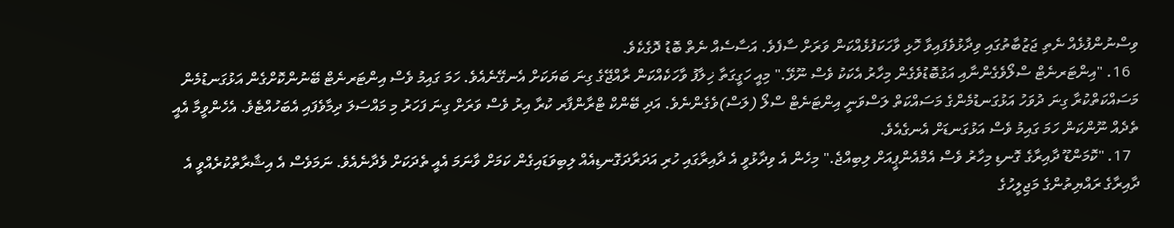ވިސްނުންފުޅެއް ނެތި ޖަޒުބާތުގައި ވިދާޅުވެފައިވާ ހޮޅި ވާހަކަފުޅެއްކަން ވަރަށް ސާފެވެ. އަސާސެއް ނެތް ބޮޑު ދޮގެކެވެ.
  16. "އިންޓަރނެޓް ސްލޯވެގެންނާއި އަގުބޮޑުވެގެން މިހާރު އެކަކު ވެސް ނޫޅޭ." މިއީ ހަގީގަތާ ޚިލާފު ވާހަކެއްކަން ރާއްޖޭގެ ގިނަ ބަޔަކަށް އެނގޭނެއެވެ. ހަމަ ގައިމު ވެސް އިންޓަރނެޓް ބޭނުންކޮށްގެން އަޅުގަނޑުމެން މަސައްކަތްކުރާ ގިނަ ދުވަހު އަޅުގަނޑުމެންގެ މަސައްކަތް ލަސްވަނީ އިންޓަނެޓް ސްލޯ (ލަސް)ވެގެންނެވެ. އަދި ބޭންކް ޓްރާންފާރ ކުރާ އިރު ވެސް ވަރަށް ގިނަ ފަހަރު މި މައްސަލަ ދިމާވެފައި އެބަހުއްޓެވެ. އެހެންވީމާ އެއީ ތެދެއް ނޫންކަން ހަމަ ގައިމު ވެސް އަޅުގަނޑަށް އެނގެއެވެ.
  17. "ކޮމަންޑޫ ދާއިރާގެ ގޮނޑި މިހާރު ވެސް އެމްއެންޕީއަށް ލިބިއްޖެ." މިހެން އެ ވިދާޅުވީ އެ ދާއިރާގައި ހުރި އަދަރާދަގޮނޑިއެއް ލިބިވަޑައިގެން ކަމަށް ވާނަމަ އެއީ ތެދަކަށް ވެދާނެއެވެ. ނަމަވެސް އެ އިޝާރާތްކުރެއްވީ އެ ދާއިރާގެ ރައްޔިތުންގެ މަޖިލީހުގެ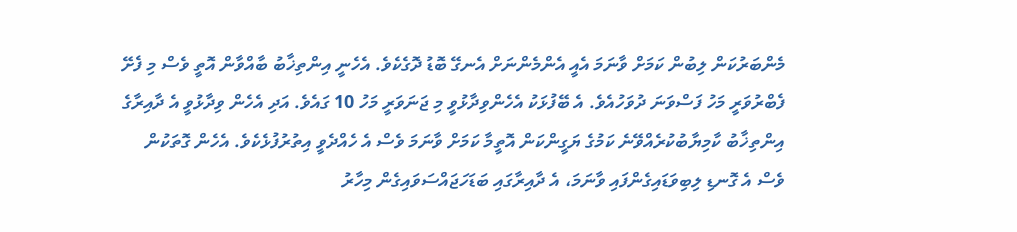މެންބަރުކަން ލިބުން ކަމަށް ވާނަމަ އެއީ އެންމެންނަށް އެނގޭ ބޮޑު ދޮގެކެވެ. އެހެނީ އިންތިޚާބު ބާއްވާން އޮތީ ވެސް މި ފެށޭ ފެބްރުވަރީ މަހު ފަސްވަނަ ދުވަހުއެވެ. އެ ބޭފުޅަކު އެހެންވިދާޅުވީ މި ޖަނަވަރީ މަހު 10 ގައެވެ. އަދި އެހެން ވިދާޅުވީ އެ ދާއިރާގެ އިންތިޚާބު ކާމިޔާބުކުރެއްވޭނެ ކަމުގެ ޔަގީންކަން އޮތީމާ ކަމަށް ވާނަމަ ވެސް އެ ހެއްދެވީ އިތުރުފުޅެކެވެ. އެހެން ގޮތަކުން ވެސް އެ ގޮނޑި ލިބިވަޑައިގެންފައި ވާނަމަ، އެ ދާއިރާގައި ބަޑަހަޖައްސަވައިގެން މިހާރު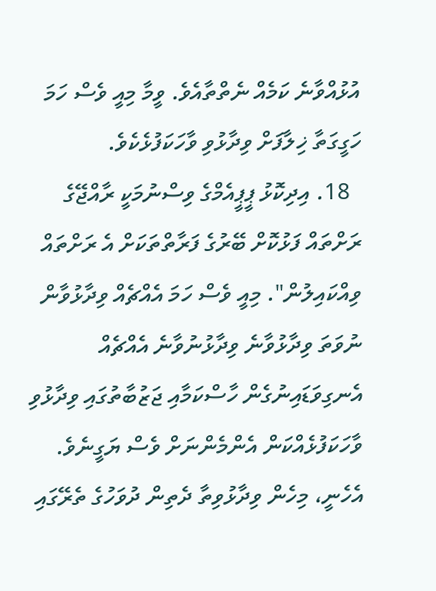އުޅުއްވާނެ ކަމެއް ނެތްތާއެވެ. ވީމާ މިއީ ވެސް ހަމަ ހަގީގަތާ ޚިލާފަށް ވިދާޅުވި ވާހަކަފުޅެކެވެ.
  18. އިދިކޮޅު ޕީޕީއެމްގެ ވިސްނުމަކީ ރާއްޖޭގެ ރަށްތައް ފަޅުކޮށް ބޭރުގެ ފަރާތްތަކަށް އެ ރަށްތައް ވިއްކައިލުން". މިއީ ވެސް ހަމަ އެއްޗެއް ވިދާޅުވާން ނުވަތަ ވިދާޅުވާނެ ވިދާޅުނުވާނެ އެއްޗެއް އެނގިވަޑައިނުގެން ހާސްކަމާއި ޖަޒުބާތުގައި ވިދާޅުވި ވާހަކަފުޅެއްކަން އެންމެންނަށް ވެސް ޔަގީނެވެ. އެހެނީ، މިހެން ވިދާޅުވިތާ ދެތިން ދުވަހުގެ ތެރޭގައި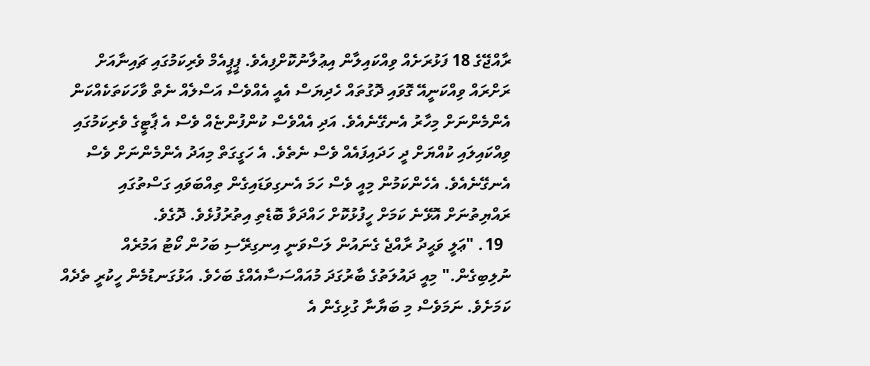ރާއްޖޭގެ 18 ފަޅުރަށެއް ވިއްކައިލާން އިޢުލާނުކޮށްފިއެވެ. ޕީޕީއެމް ވެރިކަމުގައި ޗައިނާއަށް ރަށްރައް ވިއްކަނީއޭ ގޮވައި ދޮގުތައް ހެދިޔަސް އެއީ އެއްވެސް އަސްލެއް ނެތް ވާހަކަތަކެއްކަން އެންމެންނަށް މިހާރު އެނގޭނެއެވެ. އަދި އެއްވެސް ކުންފުންޏެއް ވެސް އެ ޕާޓީގެ ވެރިކަމުގައި ވިއްކައިލައި ކުއްޔަށް ދީ ހަދައިފައެއް ވެސް ނެތެވެ. އެ ހަގީގަތް މިއަދު އެންމެންނަށް ވެސް އެނގޭނެއެވެ. އެހެންކަމުން މިއީ ވެސް ހަމަ އެނގިވަޑައިގެން ތިއްބަވައި ގަސްތުގައި ރައްޔިތުނަށް އޮޅޭނެ ކަމަށް ހީފުޅުކޮށް ހައްދަވާ ބޮޑެތި އިތުރުފުޅެވެ. ދޮގެވެ.
  19. "ޢަލީ ވަޙީދު ރާއްޖެ ގެނައުން ލަސްވަނީ އިނގިރޭސި ބަހުން ކޯޓު އަމުރެއް ނުލިބިގެން." މިއީ ދައުލަތުގެ ބާރުގަދަ މުއައްސަސާއެއްގެ ބަހެވެ. އަޅުގަނޑުމެން ހީކުރީ ތެދެއް ކަމަށެވެ. ނަމަވެސް މި ބަޔާނާ ގުޅިގެން އެ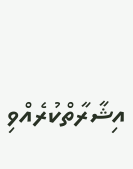އިޝާރާތްކުރެއްވި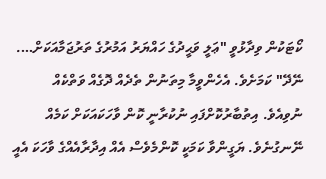ކޯޓަކުން ވިދާޅުވީ "ޢަލީ ވަޙީދުގެ ހައްޔަރު އަމުރުގެ ތަރުޖަމާއަކަށް…. ނޭދޭ" ކަމަށެވެ. އެހެންވީމާ މިތަނުން ތެދެއް ދޮގެއް ވަތްކެއް ނުވިއެވެ. އިތުބާރުކޮށްފައި ނުކުރާނީ ކޮން ވާހަކައަކަށް ކަމެއް ނޭނގުނެވެ. ޔަގީންވާ ކަމަކީ ކޮންމެވެސް އެއް އިދާރާއެއްގެ ވާހަކަ އެއީ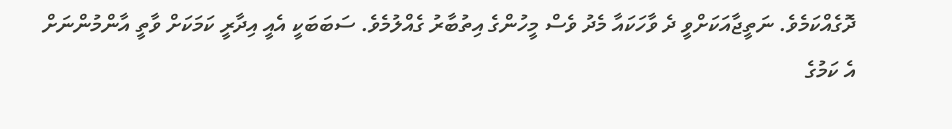ދޮގެއްކަމެވެ. ނަތީޖާއަކަށްވީ ދެ ވާހަކައާ މެދު ވެސް މީހުންގެ އިތުބާރު ގެއްލުމެވެ. ސަބަބަކީ އެއީ އިދާރީ ކަމަކަށް ވާތީ އާންމުންނަށް އެ ކަމުގެ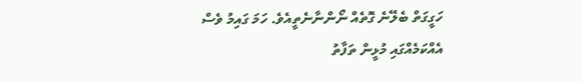ހަގީގަތް ބެލޭނެ ގޮތެއް ނޯންނާނެތީއެވެ. ހަމަ ގައިމު ވެސް އެއްކަމެއްގައި މުޅީން ތަފާތު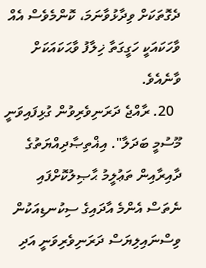ދެގޮތަކަށް ވިދާޅުވާނަމަ، ކޮންމެވެސް އެއް ވާހަކައަކީ ހަގީގަތާ ޚިލާފު ވާޙަކައަކަށް ވާނެއެވެ.
  20. ރާއްޖެ ދަރަނިވެރިވުން ގުޅިފައިވަނީ މޫސުމީ ބަދަލާ". އިޣްތިޞާދިއްޔަތުގެ ދާއިރާއިން ތަޢުލީމު ޙާޞިލުކޮށްފައި ނެތަސް އެންމެ އާދައިގެ ސިކުނޑިއަކުން ވިސްނައިލިޔަސް ދަރަނިވެރިވަނީ އަދި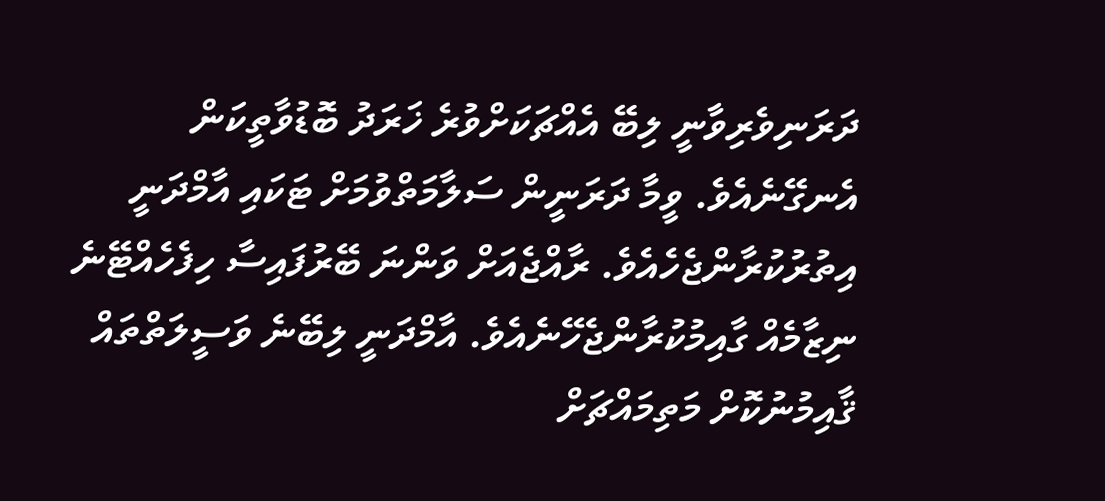ދަރަނިވެރިވާނީ ލިބޭ އެއްޗަކަށްވުރެ ޚަރަދު ބޮޑުވާތީކަން އެނގޭނެއެވެ. ވީމާ ދަރަނީން ސަލާމަތްވުމަށް ޓަކައި އާމްދަނީ އިތުރުކުރާންޖެހެއެވެ. ރާއްޖެއަށް ވަންނަ ބޭރުފައިސާ ހިފެހެއްޓޭނެ ނިޒާމެއް ގާއިމުކުރާންޖެހޭނެއެވެ. އާމްދަނީ ލިބޭނެ ވަސީލަތްތައް ޤާއިމުނުކޮށް މަތިމައްޗަށް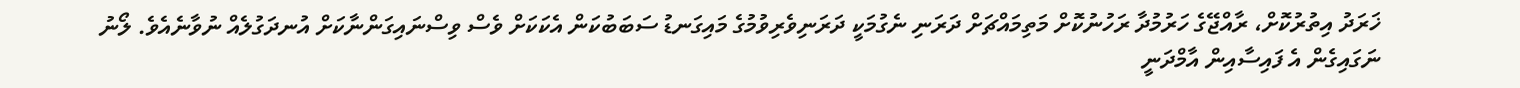ޚަރަދު އިތުރުކޮށް، ރާއްޖޭގެ ހަރުމުދާ ރަހުނުކޮށް މަތިމައްޗަށް ދަރަނި ނެގުމަކީ ދަރަނިވެރިވުމުގެ މައިގަނޑު ސަބަބުކަން އެކަކަށް ވެސް ވިސްނައިގަންނާކަށް އުނދަގުލެއް ނުވާނެއެވެ. ލޯނު ނަގައިގެން އެ ފައިސާއިން އާމްދަނީ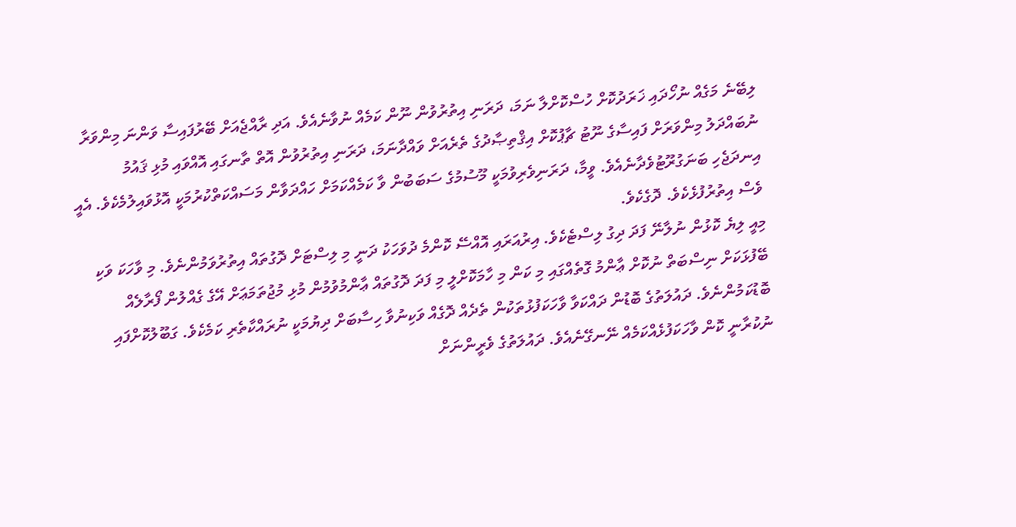ލިބޭނެ މަގެއް ނުހޯދައި ޚަރަދުކޮށް ހުސްކޮށްލާ ނަމަ، ދަރަނި އިތުރުވުން ނޫން ކަމެއް ނުވާނެއެވެ. އަދި ރާއްޖެއަށް ބޭރުފައިސާ ވަންނަ މިންވަރާ ނުބައްދަލު މިންވަރަށް ފައިސާގެ ނޫޓު ޗާޕުކޮށް އިޤްތިޞާދުގެ ތެރެއަށް ވައްދާނަމަ، ދަރަނި އިތުރުވުން އޮތް ތާނގައި އޮއްވައި މުޅި ޤައުމު އިނދަޖެހި ބަނަގުރޫޓުވެދާނެއެވެ. ވީމާ، ދަރަނިވެރިވުމަކީ މޫސުމުގެ ސަބަބުން ވާ ކަމެއްކަމަށް ހައްދަވާން މަސައްކަތްކުރުމަކީ އޮޅުވައިލުމެކެވެ. އެއީ ވެސް އިތުރުފުޅެކެވެ. ދޮގެކެވެ.
މިއީ ލިޔެ ކޮޅުން ނުލާނޭ ފަދަ ދިގު ލިސްޓެކެވެ. އިރުއަރައި އޮއްސޭ ކޮންމެ ދުވަހަކު ދަނީ މި ލިސްޓަށް ދޮގުތައް އިތުރުވަމުންނެވެ. މި ވާހަކަ ވަކި ބޭފުޅަކަށް ނިސްބަތް ނުކޮށް ޢާންމު ގޮތެއްގައި މި ކަން މި ހާމަކޮށްލީ މި ފަދަ ދޮގުތައް ޢާންމުވުމުން މުޅި މުޖުތަމަޢަށް އޭގެ ގެއްލުން ފޯރާލެއް ބޮޑުކަމުންނެވެ. ދައުލަތުގެ ބޮޑުން ދައްކަވާ ވާހަކަފުޅުތަކުން ތެދެއް ދޮގެއް ވަކިނުވާ ހިސާބަށް ދިޔުމަކީ ނުރައްކާތެރި ކަމެކެވެ. ގަބޫލުކޮށްފައި ނުކުރާނީ ކޮން ވާހަކަފުޅެއްކަމެއް ނޭނގޭނެއެވެ. ދައުލަތުގެ ވެރީންނަށް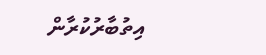އިތުބާރުކުރާން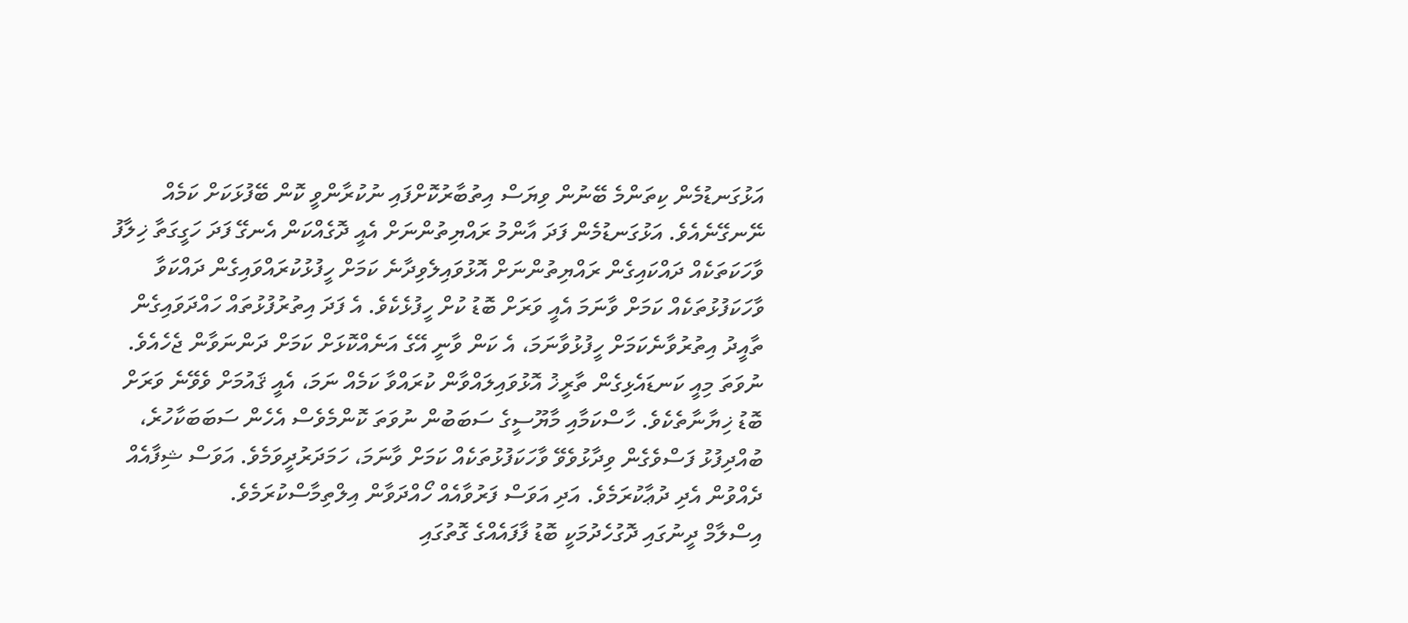އަޅުގަނޑުމެން ކިތަންމެ ބޭނުން ވިޔަސް އިތުބާރުކޮށްފައި ނުކުރާންވީ ކޮން ބޭފުޅަކަށް ކަމެއް ނޭނގޭނެއެވެ. އަޅުގަނޑުމެން ފަދަ އާންމު ރައްޔިތުންނަށް އެއީ ދޮގެއްކަން އެނގޭ ފަދަ ހަގީގަތާ ޚިލާފު ވާހަކަތަކެއް ދައްކައިގެން ރައްޔިތުންނަށް އޮޅުވައިލެވިދާނެ ކަމަށް ހީފުޅުކުރައްވައިގެން ދައްކަވާ ވާހަކަފުޅުތަކެއް ކަމަށް ވާނަމަ އެއީ ވަރަށް ބޮޑު ކުށް ހީފުޅެކެވެ. އެ ފަދަ އިތުރުފުޅުތައް ހައްދަވައިގެން ތާއީދު އިތުރުވާނެކަމަށް ހީފުޅުވާނަމަ، އެ ކަން ވާނީ އޭގެ އަނެއްކޮޅަށް ކަމަށް ދަންނަވާން ޖެހެއެވެ. ނުވަތަ މިއީ ކަނޑައެޅިގެން ތާރީޚު އޮޅުވައިލައްވާން ކުރައްވާ ކަމެއް ނަމަ، އެއީ ޤައުމަށް ވެވޭނެ ވަރަށް ބޮޑު ޚިޔާނާތެކެވެ. ހާސްކަމާއި މާޔޫސީގެ ސަބަބުން ނުވަތަ ކޮންމެވެސް އެހެން ސަބަބަކާހުރެ، ބުއްދިފުޅު ފަސްވެގެން ވިދާޅުވެވޭ ވާހަކަފުޅުތަކެއް ކަމަށް ވާނަމަ، ހަމަދަރުދީވަމެވެ. އަވަސް ޝިފާއެއް ދެއްވުން އެދި ދުޢާކުރަމެވެ. އަދި އަވަސް ފަރުވާއެއް ހޯއްދަވާން އިލްތިމާސްކުރަމެވެ.
އިސްލާމް ދީނުގައި ދޮގުހެދުމަކީ ބޮޑު ފާފައެއްގެ ގޮތުގައި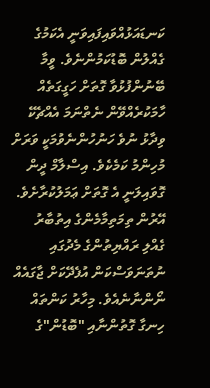ކަނޑައަޅުއްވައިފައިވަނީ އެކަމުގެ ގެއްލުން ބޮޑުކަމުންނެވެ. ވީމާ ބޭނުންފުޅުވާ ގޮތަށް ހަގީގަތެއް ހާމަކުރެއްވޭން ނެތްނަމަ އެއްޗެކޭ ވިދާޅު ނުވެ ހަނުހުންނެވުމަކީ ވަރަށް މުހިންމު ކަމެކެވެ. އިސްލާމް ދީން ގޮވައިލަނީ އެ ގޮތަށް ޢަމަލުކުރާށެވެ. އޭރުން ތިމަތިމާމެންގެ އިތުބާރު ގެއްލި ރައްޔިތުންގެ މެދުގައި ނުތަނަވަސްކަން އުފެދޭކަށް ޖާގައެއް ނޯންނާނެއެވެ. މިހާރު ކަންތައް ހިނގާ ގޮތުންނާއި "ބޮޑުން"ގެ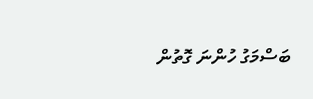ބަސްމަގު ހުންނަ ގޮތުން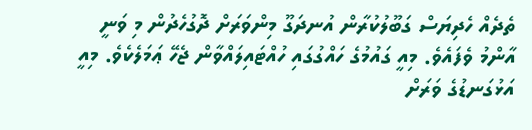ތެދެއް ހެދިޔަސް ގަބޫލުކުރާން އުނދަގޫ މިންވަރަށް ދޮގުހެދުން މި ވަނީ އާންމު ވެފައެވެ. މިއީ ގައުމުގެ ހައްގުގައި ހުއްޓައިލައްވާން ޖެހޭ ޢަމަލެކެވެ. މިއީ އަޅުގަނޑުގެ ވަރަށް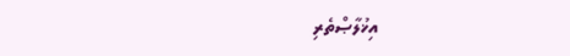އިޚުލާޞްތެރި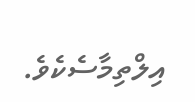އިލްތިމާސެކެވެ.